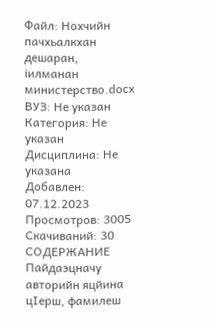Файл: Нохчийн пачхьалкхан дешаран, iилманан министерство.docx
ВУЗ: Не указан
Категория: Не указан
Дисциплина: Не указана
Добавлен: 07.12.2023
Просмотров: 3005
Скачиваний: 30
СОДЕРЖАНИЕ
Пайдаэцначу авторийн яцйина цIерш, фамилеш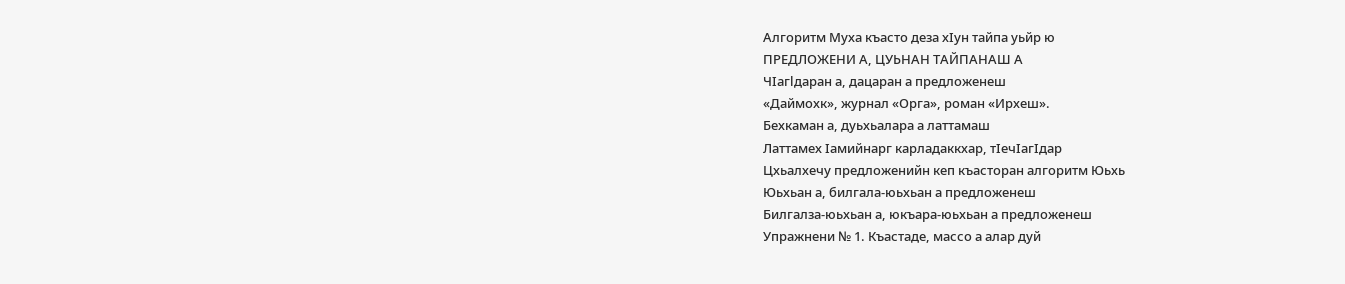Алгоритм Муха къасто деза хIун тайпа уьйр ю
ПРЕДЛОЖЕНИ А, ЦУЬНАН ТАЙПАНАШ А
ЧIaгlдаран а, дацаран а предложенеш
«Даймохк», журнал «Орга», роман «Ирхеш».
Бехкаман а, дуьхьалара а латтамаш
Латтамех Iамийнарг карладаккхар, тIечIагIдар
Цхьалхечу предложенийн кеп къасторан алгоритм Юьхь
Юьхьан а, билгала-юьхьан а предложенеш
Билгалза-юьхьан а, юкъара-юьхьан а предложенеш
Упражнени № 1. Къастаде, массо а алар дуй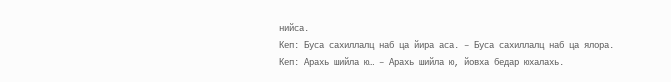нийса.
Кеп: Буса сахиллалц наб ца йира аса. – Буса сахиллалц наб ца ялора.
Кеп: Арахь шийла ю… – Арахь шийла ю, йовха бедар юхалахь.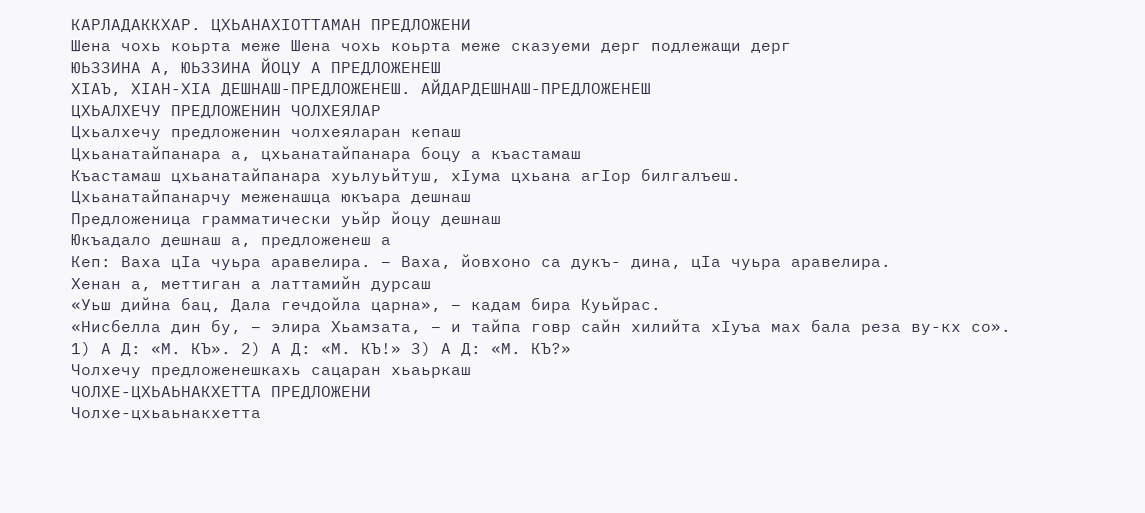КАРЛАДАККХАР. ЦХЬАНАХIОТТАМАН ПРЕДЛОЖЕНИ
Шена чохь коьрта меже Шена чохь коьрта меже сказуеми дерг подлежащи дерг
ЮЬЗЗИНА А, ЮЬЗЗИНА ЙОЦУ А ПРЕДЛОЖЕНЕШ
ХIАЪ, ХIАН-ХIА ДЕШНАШ-ПРЕДЛОЖЕНЕШ. АЙДАРДЕШНАШ-ПРЕДЛОЖЕНЕШ
ЦХЬАЛХЕЧУ ПРЕДЛОЖЕНИН ЧОЛХЕЯЛАР
Цхьалхечу предложенин чолхеяларан кепаш
Цхьанатайпанара а, цхьанатайпанара боцу а къастамаш
Къастамаш цхьанатайпанара хуьлуьйтуш, хIума цхьана агIор билгалъеш.
Цхьанатайпанарчу меженашца юкъара дешнаш
Предложеница грамматически уьйр йоцу дешнаш
Юкъадало дешнаш а, предложенеш а
Кеп: Ваха цIа чуьра аравелира. – Ваха, йовхоно са дукъ- дина, цIа чуьра аравелира.
Хенан а, меттиган а латтамийн дурсаш
«Уьш дийна бац, Дала гечдойла царна», – кадам бира Куьйрас.
«Нисбелла дин бу, – элира Хьамзата, – и тайпа говр сайн хилийта хIуъа мах бала реза ву-кх со».
1) А Д: «М. КЪ». 2) А Д: «М. КЪ!» 3) А Д: «М. КЪ?»
Чолхечу предложенешкахь сацаран хьаьркаш
ЧОЛХЕ-ЦХЬАЬНАКХЕТТА ПРЕДЛОЖЕНИ
Чолхе-цхьаьнакхетта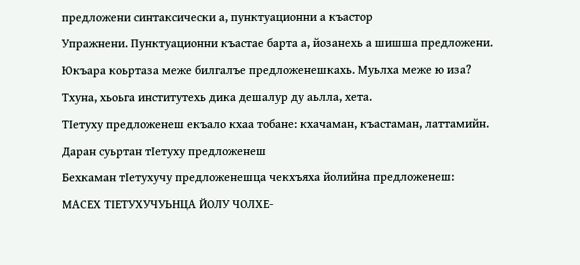предложени синтаксически а, пунктуационни а къастор
Упражнени. Пунктуационни къастае барта а, йозанехь а шишша предложени.
Юкъара коьртаза меже билгалъе предложенешкахь. Муьлха меже ю иза?
Тхуна, хьоьга институтехь дика дешалур ду аьлла, хета.
ТIетуху предложенеш екъало кхаа тобане: кхачаман, къастаман, латтамийн.
Даран суьртан тIетуху предложенеш
Бехкаман тIетухучу предложенешца чекхъяха йолийна предложенеш:
МАСЕХ ТIЕТУХУЧУЬНЦА ЙОЛУ ЧОЛХЕ-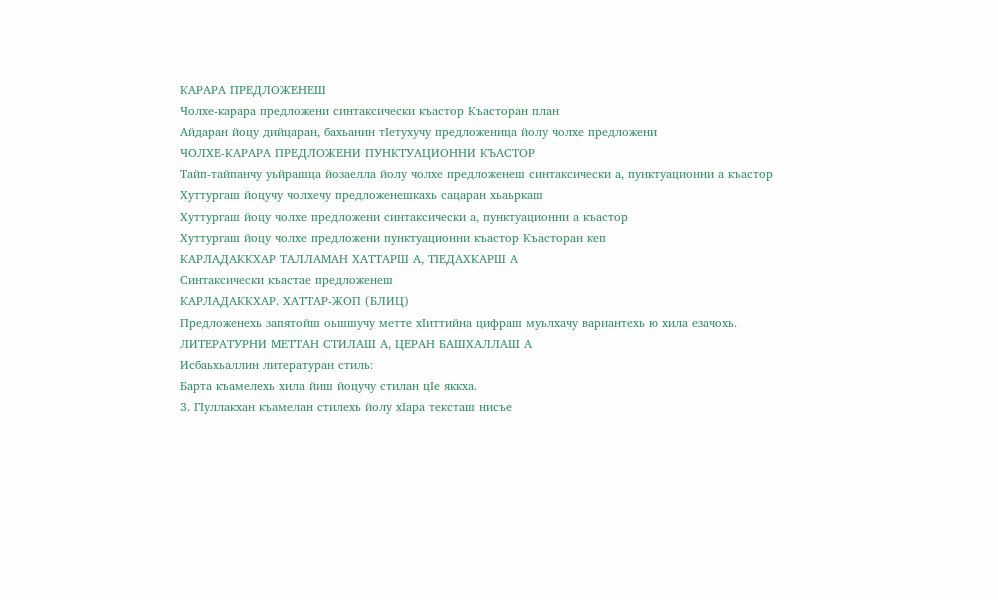КАРАРА ПРЕДЛОЖЕНЕШ
Чолхе-карара предложени синтаксически къастор Къасторан план
Айдаран йоцу дийцаран, бахьанин тIетухучу предложеница йолу чолхе предложени
ЧОЛХЕ-КАРАРА ПРЕДЛОЖЕНИ ПУНКТУАЦИОННИ КЪАСТОР
Тайп-тайпанчу уьйрашца йозаелла йолу чолхе предложенеш синтаксически а, пунктуационни а къастор
Хуттургаш йоцучу чолхечу предложенешкахь сацаран хьаьркаш
Хуттургаш йоцу чолхе предложени синтаксически а, пунктуационни а къастор
Хуттургаш йоцу чолхе предложени пунктуационни къастор Къасторан кеп
КАРЛАДАККХАР ТАЛЛАМАН ХАТТАРШ А, ТIЕДАХКАРШ А
Синтаксически къастае предложенеш
КАРЛАДАККХАР. ХАТТАР-ЖОП (БЛИЦ)
Предложенехь запятойш оьшшучу метте хIиттийна цифраш муьлхачу вариантехь ю хила езачохь.
ЛИТЕРАТУРНИ МЕТТАН СТИЛАШ А, ЦЕРАН БАШХАЛЛАШ А
Исбаьхьаллин литературан стиль:
Барта къамелехь хила йиш йоцучу стилан цIе яккха.
3. ГIуллакхан къамелан стилехь йолу хIара тексташ нисъе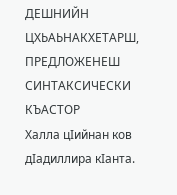ДЕШНИЙН ЦХЬАЬНАКХЕТАРШ, ПРЕДЛОЖЕНЕШ СИНТАКСИЧЕСКИ КЪАСТОР
Халла цIийнан ков дIадиллира кIанта.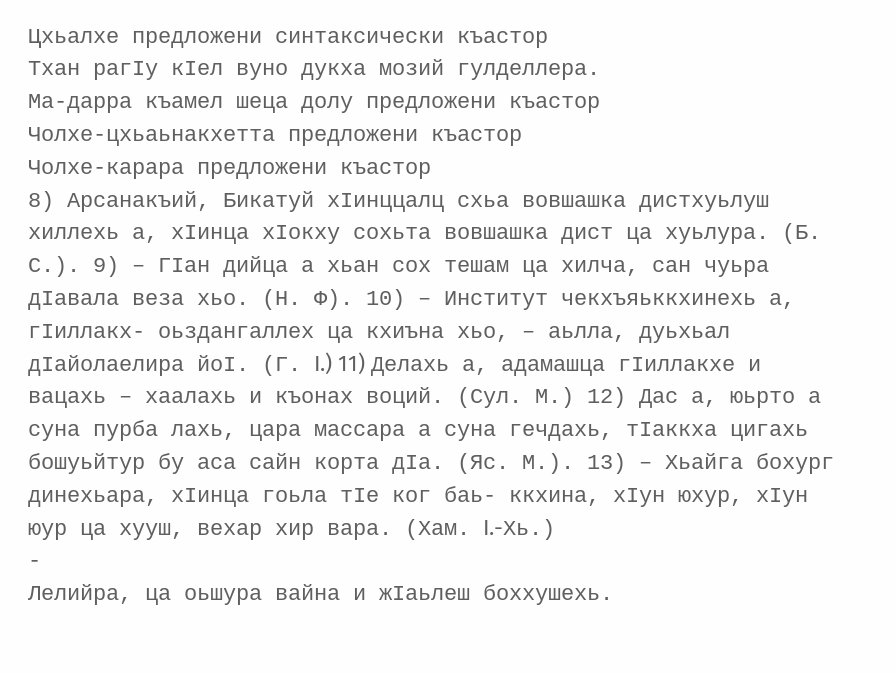Цхьалхе предложени синтаксически къастор
Тхан рагIу кIел вуно дукха мозий гулделлера.
Ма-дарра къамел шеца долу предложени къастор
Чолхе-цхьаьнакхетта предложени къастор
Чолхе-карара предложени къастор
8) Арсанакъий, Бикатуй хIинццалц схьа вовшашка дистхуьлуш хиллехь а, хIинца хIокху сохьта вовшашка дист ца хуьлура. (Б. С.). 9) – ГIан дийца а хьан сох тешам ца хилча, сан чуьра дIавала веза хьо. (Н. Ф). 10) – Институт чекхъяьккхинехь а, гIиллакх- оьздангаллех ца кхиъна хьо, – аьлла, дуьхьал дIайолаелира йоI. (Г. I.) 11) Делахь а, адамашца гIиллакхе и вацахь – хаалахь и къонах воций. (Сул. М.) 12) Дас а, юьрто а суна пурба лахь, цара массара а суна гечдахь, тIаккха цигахь бошуьйтур бу аса сайн корта дIа. (Яс. М.). 13) – Хьайга бохург динехьара, хIинца гоьла тIе ког баь- ккхина, хIун юхур, хIун юур ца хууш, вехар хир вара. (Хам. I.-Хь.)
-
Лелийра, ца оьшура вайна и жIаьлеш боххушехь.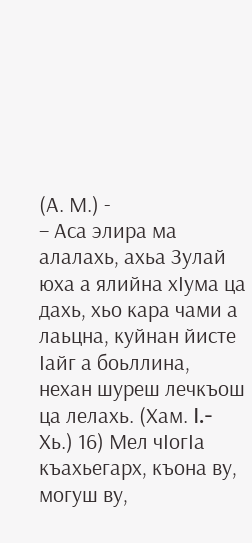(А. М.) -
– Аса элира ма алалахь, ахьа Зулай юха а ялийна хIума ца дахь, хьо кара чами а лаьцна, куйнан йисте Iайг а боьллина, нехан шуреш лечкъош ца лелахь. (Хам. I.- Хь.) 16) Мел чIогIа къахьегарх, къона ву, могуш ву,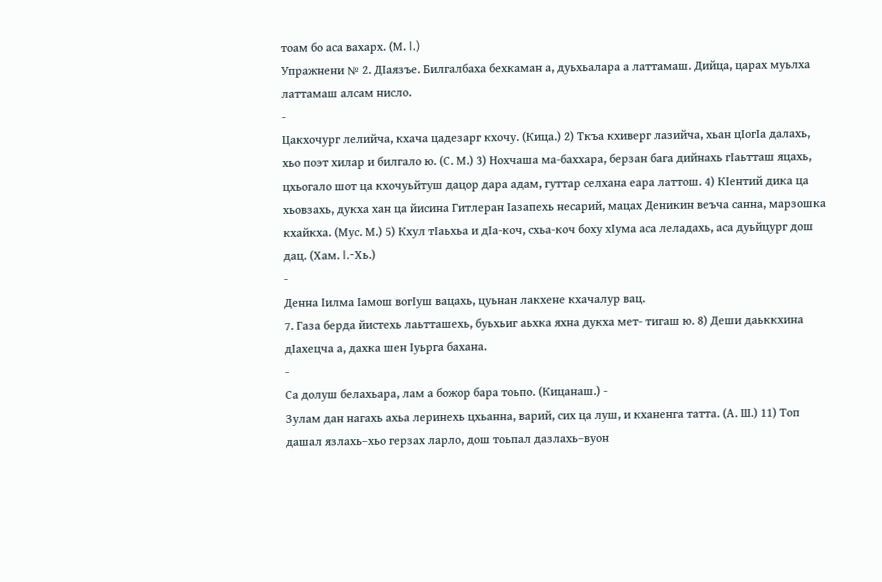тоам бо аса вахарх. (М. I.)
Упражнени № 2. ДIаязъе. Билгалбаха бехкаман а, дуьхьалара а латтамаш. Дийца, царах муьлха латтамаш алсам нисло.
-
Цакхочург лелийча, кхача цадезарг кхочу. (Кица.) 2) Ткъа кхиверг лазийча, хьан цIогIа далахь, хьо поэт хилар и билгало ю. (С. М.) 3) Нохчаша ма-баххара, берзан бага дийнахь гIаьтташ яцахь, цхьогало шот ца кхочуьйтуш дацор дара адам, гуттар селхана еара латтош. 4) КIентий дика ца хьовзахь, дукха хан ца йисина Гитлеран Iазапехь несарий, мацах Деникин веъча санна, марзошка кхайкха. (Мус. М.) 5) Кхул тIаьхьа и дIа-коч, схьа-коч боху хIума аса леладахь, аса дуьйцург дош дац. (Хам. I.-Хь.)
-
Денна Iилма Iамош вогIуш вацахь, цуьнан лакхене кхачалур вац.
7. Газа берда йистехь лаьтташехь, буьхьиг аьхка яхна дукха мет- тигаш ю. 8) Деши даьккхина дIахецча а, дахка шен Iуьрга бахана.
-
Са долуш белахьара, лам а божор бара тоьпо. (Кицанаш.) -
Зулам дан нагахь ахьа леринехь цхьанна, варий, сих ца луш, и кханенга татта. (А. Ш.) 11) Топ дашал язлахь–хьо герзах ларло, дош тоьпал дазлахь–вуон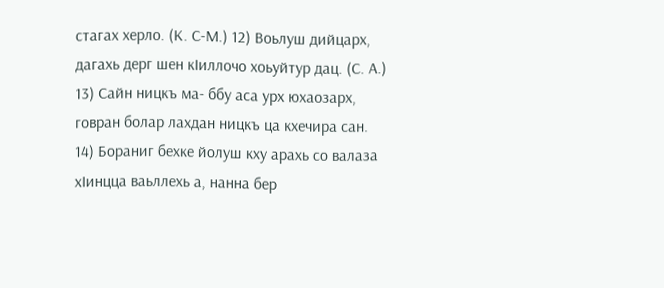стагах херло. (К. С-М.) 12) Воьлуш дийцарх, дагахь дерг шен кIиллочо хоьуйтур дац. (С. А.) 13) Сайн ницкъ ма- ббу аса урх юхаозарх, говран болар лахдан ницкъ ца кхечира сан.
14) Бораниг бехке йолуш кху арахь со валаза хIинцца ваьллехь а, нанна бер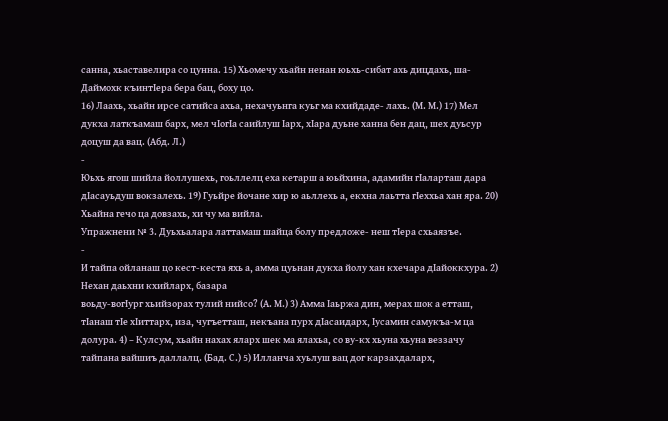санна, хьаставелира со цунна. 15) Хьомечу хьайн ненан юьхь-сибат ахь дицдахь, ша-Даймохк къинтIера бера бац, боху цо.
16) Лаахь, хьайн ирсе сатийса ахьа, нехачуьнга куьг ма кхийдаде- лахь. (М. М.) 17) Мел дукха латкъамаш барх, мел чIогIа саийлуш Iарх, хIара дуьне ханна бен дац, шех дуьсур доцуш да вац. (Абд. Л.)
-
Юьхь ягош шийла йоллушехь, гоьллелц еха кетарш а юьйхина, адамийн гIаларташ дара дIасауьдуш вокзалехь. 19) Гуьйре йочане хир ю аьллехь а, екхна лаьтта гIеххьа хан яра. 20) Хьайна гечо ца довзахь, хи чу ма вийла.
Упражнени № 3. Дуьхьалара латтамаш шайца болу предложе- неш тIера схьаязъе.
-
И тайпа ойланаш цо кест-кеста яхь а, амма цуьнан дукха йолу хан кхечара дIайоккхура. 2) Нехан даьхни кхийларх, базара
воьду-вогIург хьийзорах тулий нийсо? (А. М.) 3) Амма Iаьржа дин, мерах шок а етташ, тIанаш тIе хIиттарх, иза, чугъетташ, некъана пурх дIасаидарх, Iусамин самукъа-м ца долура. 4) – Кулсум, хьайн нахах яларх шек ма ялахьа, со ву-кх хьуна хьуна веззачу тайпана вайшиъ даллалц. (Бад. С.) 5) Илланча хуьлуш вац дог карзахдаларх,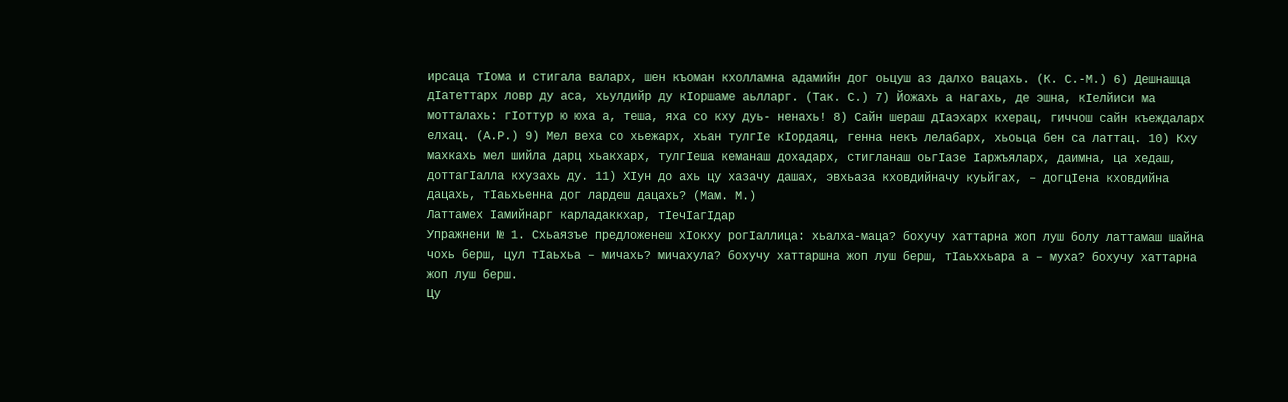ирсаца тIома и стигала валарх, шен къоман кхолламна адамийн дог оьцуш аз далхо вацахь. (К. С.-М.) 6) Дешнашца дIатеттарх ловр ду аса, хьулдийр ду кIоршаме аьлларг. (Так. С.) 7) Йожахь а нагахь, де эшна, кIелйиси ма мотталахь: гIоттур ю юха а, теша, яха со кху дуь- ненахь! 8) Сайн шераш дIаэхарх кхерац, гиччош сайн къеждаларх елхац. (А.Р.) 9) Мел веха со хьежарх, хьан тулгIе кIордаяц, генна некъ лелабарх, хьоьца бен са латтац. 10) Кху махкахь мел шийла дарц хьакхарх, тулгIеша кеманаш дохадарх, стигланаш оьгIазе Iаржъяларх, даимна, ца хедаш, доттагIалла кхузахь ду. 11) ХIун до ахь цу хазачу дашах, эвхьаза кховдийначу куьйгах, – догцIена кховдийна дацахь, тIаьхьенна дог лардеш дацахь? (Мам. М.)
Латтамех Iамийнарг карладаккхар, тIечIагIдар
Упражнени № 1. Схьаязъе предложенеш хIокху рогIаллица: хьалха-маца? бохучу хаттарна жоп луш болу латтамаш шайна чохь берш, цул тIаьхьа – мичахь? мичахула? бохучу хаттаршна жоп луш берш, тIаьххьара а – муха? бохучу хаттарна жоп луш берш.
Цу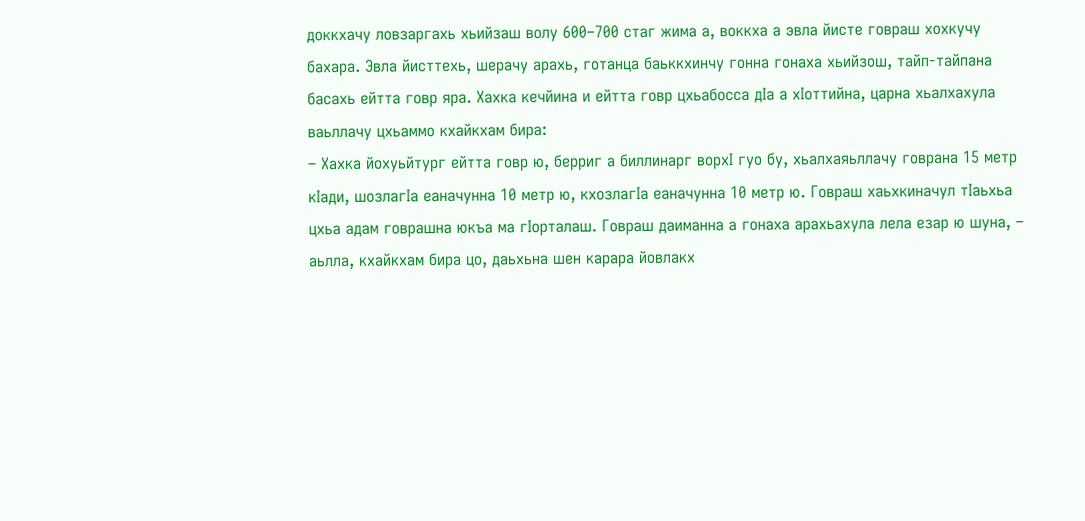доккхачу ловзаргахь хьийзаш волу 600–700 стаг жима а, воккха а эвла йисте говраш хохкучу бахара. Эвла йисттехь, шерачу арахь, готанца баьккхинчу гонна гонаха хьийзош, тайп-тайпана басахь ейтта говр яра. Хахка кечйина и ейтта говр цхьабосса дIа а хIоттийна, царна хьалхахула ваьллачу цхьаммо кхайкхам бира:
– Хахка йохуьйтург ейтта говр ю, берриг а биллинарг ворхI гуо бу, хьалхаяьллачу говрана 15 метр кIади, шозлагIа еаначунна 10 метр ю, кхозлагIа еаначунна 10 метр ю. Говраш хаьхкиначул тIаьхьа цхьа адам говрашна юкъа ма гIорталаш. Говраш даиманна а гонаха арахьахула лела езар ю шуна, – аьлла, кхайкхам бира цо, даьхьна шен карара йовлакх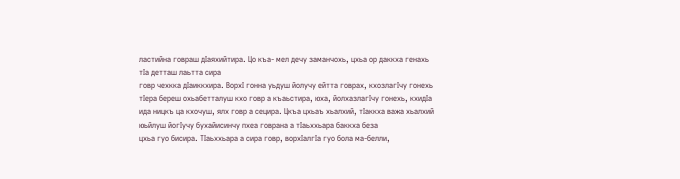ластийна говраш дIаяхийтира. Цо къа- мел дечу заманчохь, цхьа ор даккха генахь тIа детташ лаьтта сира
говр чехкка дIаиккхира. ВорхI гонна уьдуш йолучу ейтта говрах, кхозлагIчу гонехь тIера береш охьабетталуш кхо говр а къаьстира, юха, йолхазлагIчу гонехь, кхидIа ида ницкъ ца кхочуш, ялх говр а сецира. Цкъа цхьаъ хьалхий, тIаккха важа хьалхий юьйлуш йогIучу бухайисинчу пхеа говрана а тIаьххьара баккха беза
цхьа гуо бисира. ТIаьххьара а сира говр, ворхIалгIа гуо бола ма-белли,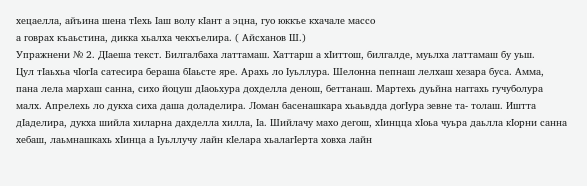хецаелла, айъина шена тIехь Iаш волу кIант а эцна, гуо юккъе кхачале массо
а говрах къаьстина, дикка хьалха чекхъелира. ( Айсханов Ш.)
Упражнени № 2. ДIаеша текст. Билгалбаха латтамаш. Хаттарш а хIиттош, билгалде, муьлха латтамаш бу уьш.
Цул тIаьхьа чIогIа сатесира бераша бIаьсте яре. Арахь ло Iуьллура. Шелонна пепнаш лелхаш хезара буса. Амма, пана лела мархаш санна, сихо йоцуш дIаоьхура дохделла денош, беттанаш. Мартехь дуьйна наггахь гучуболура малх. Апрелехь ло дукха сиха даша доладелира. Ломан басенашкара хьаьвдда догIура зевне та- толаш. Иштта дIаделира, дукха шийла хиларна дахделла хилла, Iа. Шийлачу махо дегош, хIинцца хIоьа чуьра даьлла кIорни санна хебаш, лаьмнашкахь хIинца а Iуьллучу лайн кIелара хьалагIерта ховха лайн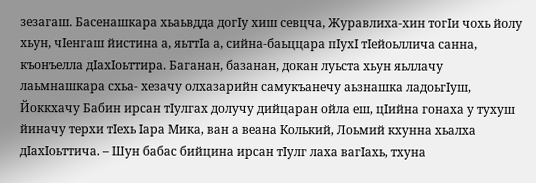зезагаш. Басенашкара хьаьвдда догIу хиш севцча, Журавлиха-хин тогIи чохь йолу хьун, чIенгаш йистина а, яьттIа а, сийна-баьццара пIухI тIейоьллича санна, къонъелла дIахIоьттира. Баганан, базанан, докан луьста хьун яьллачу лаьмнашкара схьа- хезачу олхазарийн самукъанечу аьзнашка ладоьгIуш, Йоккхачу Бабин ирсан тIулгах долучу дийцаран ойла еш, цIийна гонаха у тухуш йиначу терхи тIехь Iара Мика, ван а веана Колький, Лоьмий кхунна хьалха дIахIоьттича. – Шун бабас бийцина ирсан тIулг лаха вагIахь, тхуна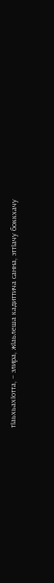тIаьхьахIотта, – элира, жIаьлеша кадиттича санна, эттIачу боккхачу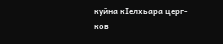куйна кIелхьара церг-ков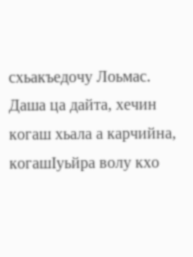схьакъедочу Лоьмас. Даша ца дайта, хечин когаш хьала а карчийна, когашIуьйра волу кхо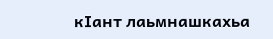кIант лаьмнашкахьа